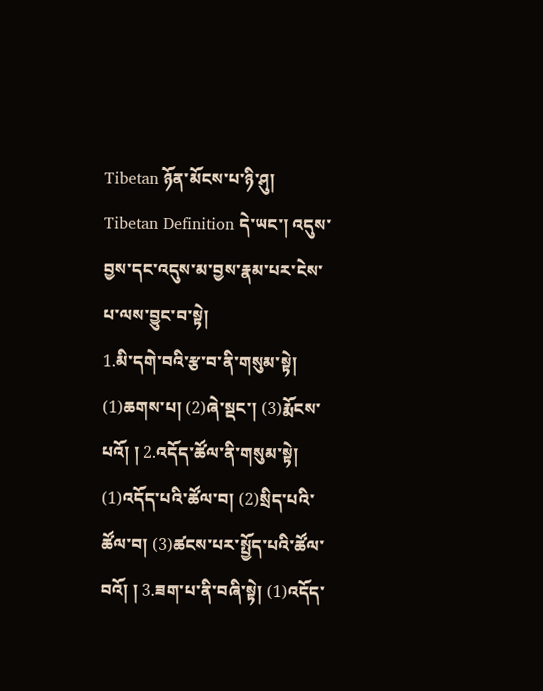Tibetan ཉོན་མོངས་པ་ཉི་ཤུ།
Tibetan Definition དེ་ཡང་། འདུས་བྱས་དང་འདུས་མ་བྱས་རྣམ་པར་ངེས་པ་ལས་བྱུང་བ་སྟེ།
1.མི་དགེ་བའི་རྩ་བ་ནི་གསུམ་སྟེ། (1)ཆགས་པ། (2)ཞེ་སྡང་། (3)རྨོངས་པའོ། ། 2.འདོད་ཚོལ་ནི་གསུམ་སྟེ། (1)འདོད་པའི་ཚོལ་བ། (2)སྲིད་པའི་ཚོལ་བ། (3)ཚངས་པར་སྤྱོད་པའི་ཚོལ་བའོ། ། 3.ཟག་པ་ནི་བཞི་སྟེ། (1)འདོད་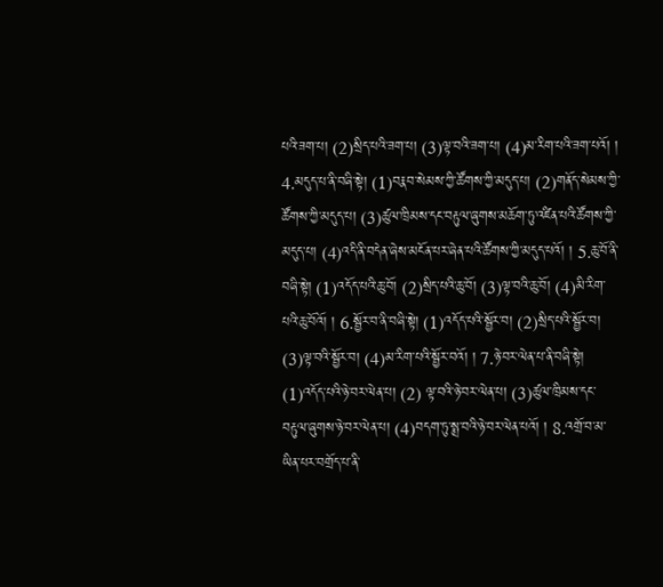པའི་ཟག་པ། (2)སྲིད་པའི་ཟག་པ། (3)ལྟ་བའི་ཟག་པ། (4)མ་རིག་པའི་ཟག་པའོ། ། 4.མདུད་པ་ནི་བཞི་སྟེ། (1)བརྣབ་སེམས་ཀྱི་ཚོགས་ཀྱི་མདུད་པ། (2)གནོད་སེམས་ཀྱི་ཚོགས་ཀྱི་མདུད་པ། (3)ཚུལ་ཁྲིམས་དང་བརྟུལ་ཞུགས་མཆོག་ཏུ་འཛིན་པའི་ཚོགས་ཀྱི་མདུད་པ། (4)འདི་ནི་བདེན་ཞེས་མངོན་པར་ཞེན་པའི་ཚོགས་ཀྱི་མདུད་པའོ། ། 5.ཆུ་བོ་ནི་བཞི་སྟེ། (1)འདོད་པའི་ཆུ་བོ། (2)སྲིད་པའི་ཆུ་བོ། (3)ལྟ་བའི་ཆུ་བོ། (4)མི་རིག་པའི་ཆུ་བོའོ། ། 6.སྦྱོར་བ་ནི་བཞི་སྟེ། (1)འདོད་པའི་སྦྱོར་བ། (2)སྲིད་པའི་སྦྱོར་བ། (3)ལྟ་བའི་སྦྱོར་བ། (4)མ་རིག་པའི་སྦྱོར་བའོ། ། 7.ཉེ་བར་ལེན་པ་ནི་བཞི་སྟེ། (1)འདོད་པའི་ཉེ་བར་ལེན་པ། (2) ལྟ་བའི་ཉེ་བར་ལེན་པ། (3)ཚུལ་ཁྲིམས་དང་བརྟུལ་ཞུགས་ཉེ་བར་ལེན་པ། (4)བདག་ཏུ་སྨྲ་བའི་ཉེ་བར་ལེན་པའོ། ། 8.འགྲོ་བ་མ་ཡིན་པར་བགྲོད་པ་ནི་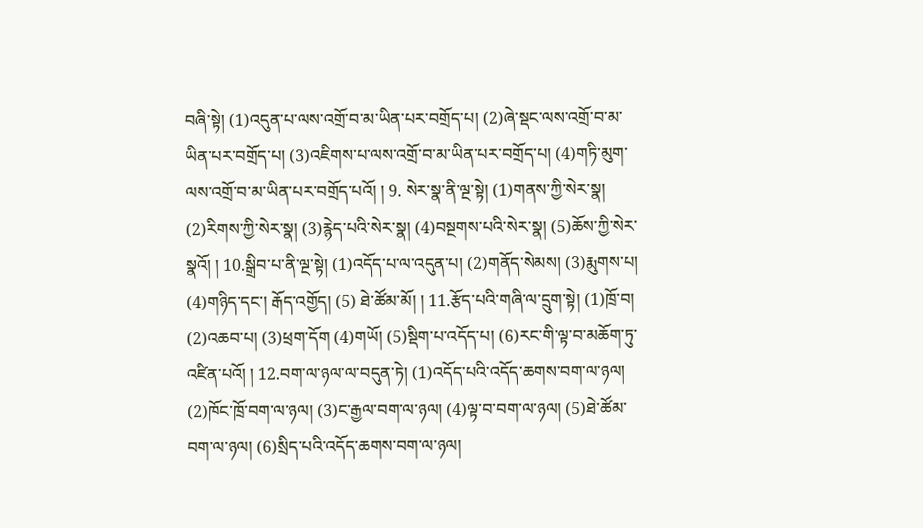བཞི་སྟེ། (1)འདུན་པ་ལས་འགྲོ་བ་མ་ཡིན་པར་བགྲོད་པ། (2)ཞེ་སྡང་ལས་འགྲོ་བ་མ་ཡིན་པར་བགྲོད་པ། (3)འཇིགས་པ་ལས་འགྲོ་བ་མ་ཡིན་པར་བགྲོད་པ། (4)གཏི་མུག་ལས་འགྲོ་བ་མ་ཡིན་པར་བགྲོད་པའོ། ། 9. སེར་སྣ་ནི་ལྔ་སྟེ། (1)གནས་ཀྱི་སེར་སྣ། (2)རིགས་ཀྱི་སེར་སྣ། (3)རྙེད་པའི་སེར་སྣ། (4)བསྔགས་པའི་སེར་སྣ། (5)ཆོས་ཀྱི་སེར་སྣའོ། ། 10.སྒྲིབ་པ་ནི་ལྔ་སྟེ། (1)འདོད་པ་ལ་འདུན་པ། (2)གནོད་སེམས། (3)རྨུགས་པ། (4)གཉིད་དང་། རྒོད་འགྱོད། (5) ཐེ་ཚོམ་མོ། ། 11.རྩོད་པའི་གཞི་ལ་དྲུག་སྟེ། (1)ཁྲོ་བ། (2)འཆབ་པ། (3)ཕྲག་དོག (4)གཡོ། (5)སྡིག་པ་འདོད་པ། (6)རང་གི་ལྟ་བ་མཆོག་ཏུ་འཛིན་པའོ། ། 12.བག་ལ་ཉལ་ལ་བདུན་ཏེ། (1)འདོད་པའི་འདོད་ཆགས་བག་ལ་ཉལ། (2)ཁོང་ཁྲོ་བག་ལ་ཉལ། (3)ང་རྒྱལ་བག་ལ་ཉལ། (4)ལྟ་བ་བག་ལ་ཉལ། (5)ཐེ་ཚོམ་བག་ལ་ཉལ། (6)སྲིད་པའི་འདོད་ཆགས་བག་ལ་ཉལ།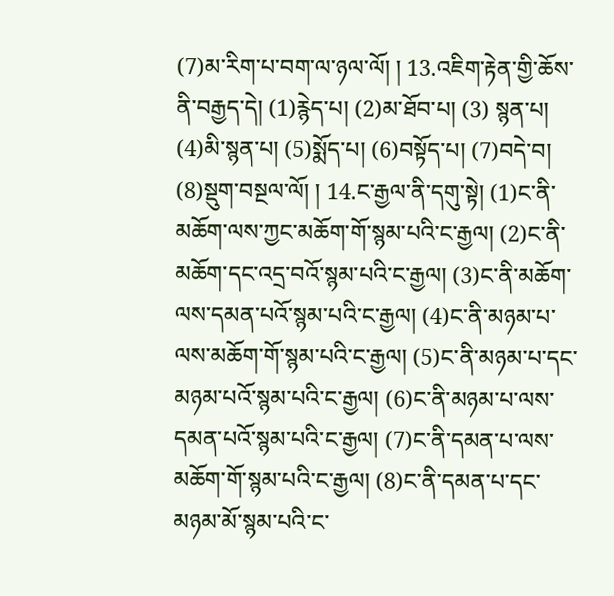(7)མ་རིག་པ་བག་ལ་ཉལ་ལོ། ། 13.འཇིག་རྟེན་གྱི་ཆོས་ནི་བརྒྱད་དེ། (1)རྙེད་པ། (2)མ་ཐོབ་པ། (3) སྙན་པ། (4)མི་སྙན་པ། (5)སྨོད་པ། (6)བསྟོད་པ། (7)བདེ་བ། (8)སྡུག་བསྔལ་ལོ། ། 14.ང་རྒྱལ་ནི་དགུ་སྟེ། (1)ང་ནི་མཆོག་ལས་ཀྱང་མཆོག་གོ་སྙམ་པའི་ང་རྒྱལ། (2)ང་ནི་མཆོག་དང་འདྲ་བའོ་སྙམ་པའི་ང་རྒྱལ། (3)ང་ནི་མཆོག་ལས་དམན་པའོ་སྙམ་པའི་ང་རྒྱལ། (4)ང་ནི་མཉམ་པ་ལས་མཆོག་གོ་སྙམ་པའི་ང་རྒྱལ། (5)ང་ནི་མཉམ་པ་དང་མཉམ་པའོ་སྙམ་པའི་ང་རྒྱལ། (6)ང་ནི་མཉམ་པ་ལས་དམན་པའོ་སྙམ་པའི་ང་རྒྱལ། (7)ང་ནི་དམན་པ་ལས་མཆོག་གོ་སྙམ་པའི་ང་རྒྱལ། (8)ང་ནི་དམན་པ་དང་མཉམ་མོ་སྙམ་པའི་ང་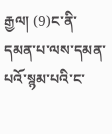རྒྱལ། (9)ང་ནི་དམན་པ་ལས་དམན་པའོ་སྙམ་པའི་ང་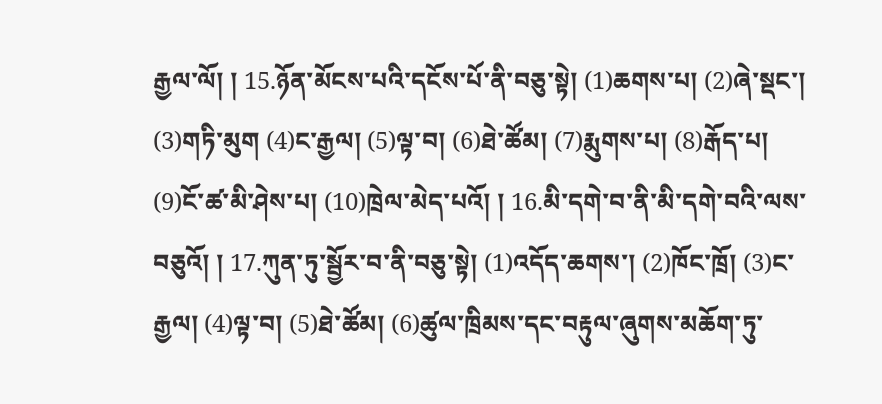རྒྱལ་ལོ། ། 15.ཉོན་མོངས་པའི་དངོས་པོ་ནི་བཅུ་སྟེ། (1)ཆགས་པ། (2)ཞེ་སྡང་། (3)གཏི་མུག (4)ང་རྒྱལ། (5)ལྟ་བ། (6)ཐེ་ཚོམ། (7)རྨུགས་པ། (8)རྒོད་པ། (9)ངོ་ཚ་མི་ཤེས་པ། (10)ཁྲེལ་མེད་པའོ། ། 16.མི་དགེ་བ་ནི་མི་དགེ་བའི་ལས་བཅུའོ། ། 17.ཀུན་ཏུ་སྦྱོར་བ་ནི་བཅུ་སྟེ། (1)འདོད་ཆགས་། (2)ཁོང་ཁྲོ། (3)ང་རྒྱལ། (4)ལྟ་བ། (5)ཐེ་ཚོམ། (6)ཚུལ་ཁྲིམས་དང་བརྟུལ་ཞུགས་མཆོག་ཏུ་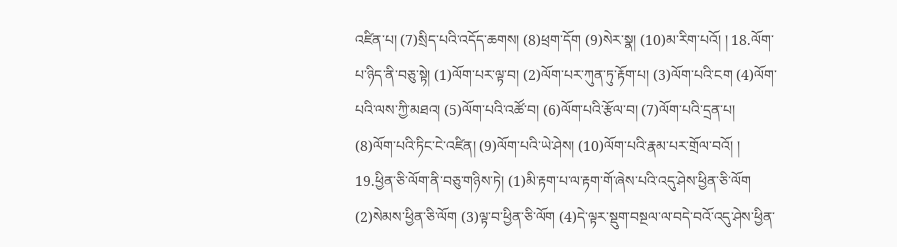འཛིན་པ། (7)སྲིད་པའི་འདོད་ཆགས། (8)ཕྲག་དོག (9)སེར་སྣ། (10)མ་རིག་པའོ། ། 18.ལོག་པ་ཉིད་ནི་བཅུ་སྟེ། (1)ལོག་པར་ལྟ་བ། (2)ལོག་པར་ཀུན་ཏུ་རྟོག་པ། (3)ལོག་པའི་ངག (4)ལོག་པའི་ལས་ཀྱི་མཐའ། (5)ལོག་པའི་འཚོ་བ། (6)ལོག་པའི་རྩོལ་བ། (7)ལོག་པའི་དྲན་པ། (8)ལོག་པའི་ཏིང་ངེ་འཛིན། (9)ལོག་པའི་ཡེ་ཤེས། (10)ལོག་པའི་རྣམ་པར་གྲོལ་བའོ། ། 19.ཕྱིན་ཅི་ལོག་ནི་བཅུ་གཉིས་ཏེ། (1)མི་རྟག་པ་ལ་རྟག་གོ་ཞེས་པའི་འདུ་ཤེས་ཕྱིན་ཅི་ལོག (2)སེམས་ཕྱིན་ཅི་ལོག (3)ལྟ་བ་ཕྱིན་ཅི་ལོག (4)དེ་ལྟར་སྡུག་བསྔལ་ལ་བདེ་བའོ་འདུ་ཤེས་ཕྱིན་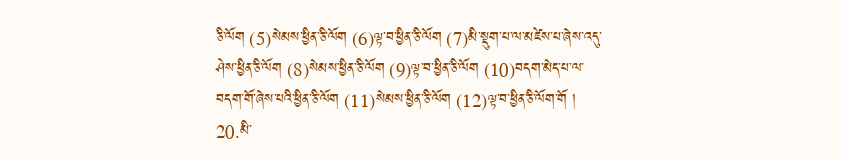ཅི་ལོག (5)སེམས་ཕྱིན་ཅི་ལོག (6)ལྟ་བ་ཕྱིན་ཅི་ལོག (7)མི་སྡུག་པ་ལ་མཛེས་པ་ཞེས་འདུ་ཤེས་ཕྱིན་ཅི་ལོག (8)སེམས་ཕྱིན་ཅི་ལོག (9)ལྟ་བ་ཕྱིན་ཅི་ལོག (10)བདག་མེད་པ་ལ་བདག་གོ་ཞེས་པའི་ཕྱིན་ཅི་ལོག (11)སེམས་ཕྱིན་ཅི་ལོག (12)ལྟ་བ་ཕྱིན་ཅི་ལོག་གོ ། 20.མི་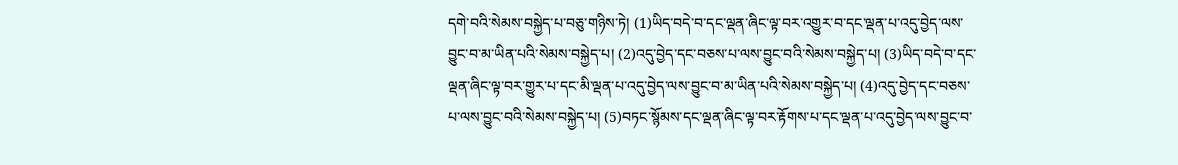དགེ་བའི་སེམས་བསྐྱེད་པ་བཅུ་གཉིས་ཏེ། (1)ཡིད་བདེ་བ་དང་ལྡན་ཞིང་ལྟ་བར་འགྱུར་བ་དང་ལྡན་པ་འདུ་བྱེད་ལས་བྱུང་བ་མ་ཡིན་པའི་སེམས་བསྐྱེད་པ། (2)འདུ་བྱེད་དང་བཅས་པ་ལས་བྱུང་བའི་སེམས་བསྐྱེད་པ། (3)ཡིད་བདེ་བ་དང་ལྡན་ཞིང་ལྟ་བར་གྱུར་པ་དང་མི་ལྡན་པ་འདུ་བྱེད་ལས་བྱུང་བ་མ་ཡིན་པའི་སེམས་བསྐྱེད་པ། (4)འདུ་བྱེད་དང་བཅས་པ་ལས་བྱུང་བའི་སེམས་བསྐྱེད་པ། (5)བཏང་སྙོམས་དང་ལྡན་ཞིང་ལྟ་བར་རྟོགས་པ་དང་ལྡན་པ་འདུ་བྱེད་ལས་བྱུང་བ་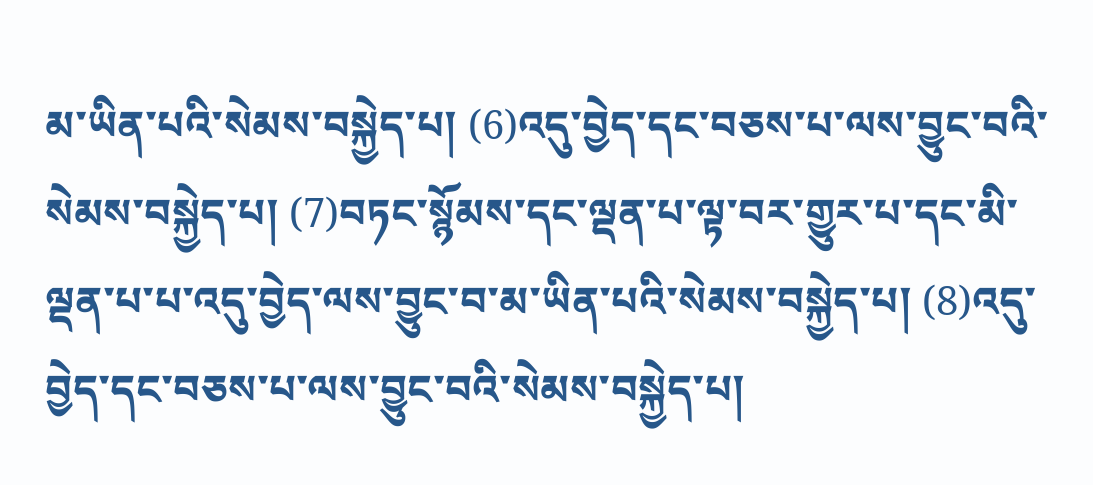མ་ཡིན་པའི་སེམས་བསྐྱེད་པ། (6)འདུ་བྱེད་དང་བཅས་པ་ལས་བྱུང་བའི་སེམས་བསྐྱེད་པ། (7)བཏང་སྙོམས་དང་ལྡན་པ་ལྟ་བར་གྱུར་པ་དང་མི་ལྡན་པ་པ་འདུ་བྱེད་ལས་བྱུང་བ་མ་ཡིན་པའི་སེམས་བསྐྱེད་པ། (8)འདུ་བྱེད་དང་བཅས་པ་ལས་བྱུང་བའི་སེམས་བསྐྱེད་པ།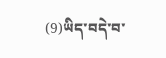(9)ཡིད་བདེ་བ་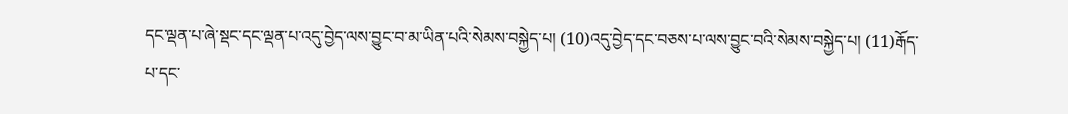དང་ལྡན་པ་ཞེ་སྡང་དང་ལྡན་པ་འདུ་བྱེད་ལས་བྱུང་བ་མ་ཡིན་པའི་སེམས་བསྐྱེད་པ། (10)འདུ་བྱེད་དང་བཅས་པ་ལས་བྱུང་བའི་སེམས་བསྐྱེད་པ། (11)རྒོད་པ་དང་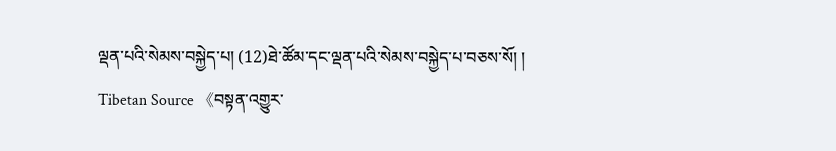ལྡན་པའི་སེམས་བསྐྱེད་པ། (12)ཐེ་ཚོམ་དང་ལྡན་པའི་སེམས་བསྐྱེད་པ་བཅས་སོ། །
Tibetan Source 《བསྟན་འགྱུར་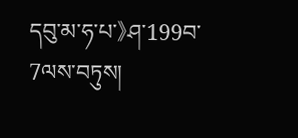དབུ་མ་ཧ་པ་》ཤ་199བ་7ལས་བཏུས།